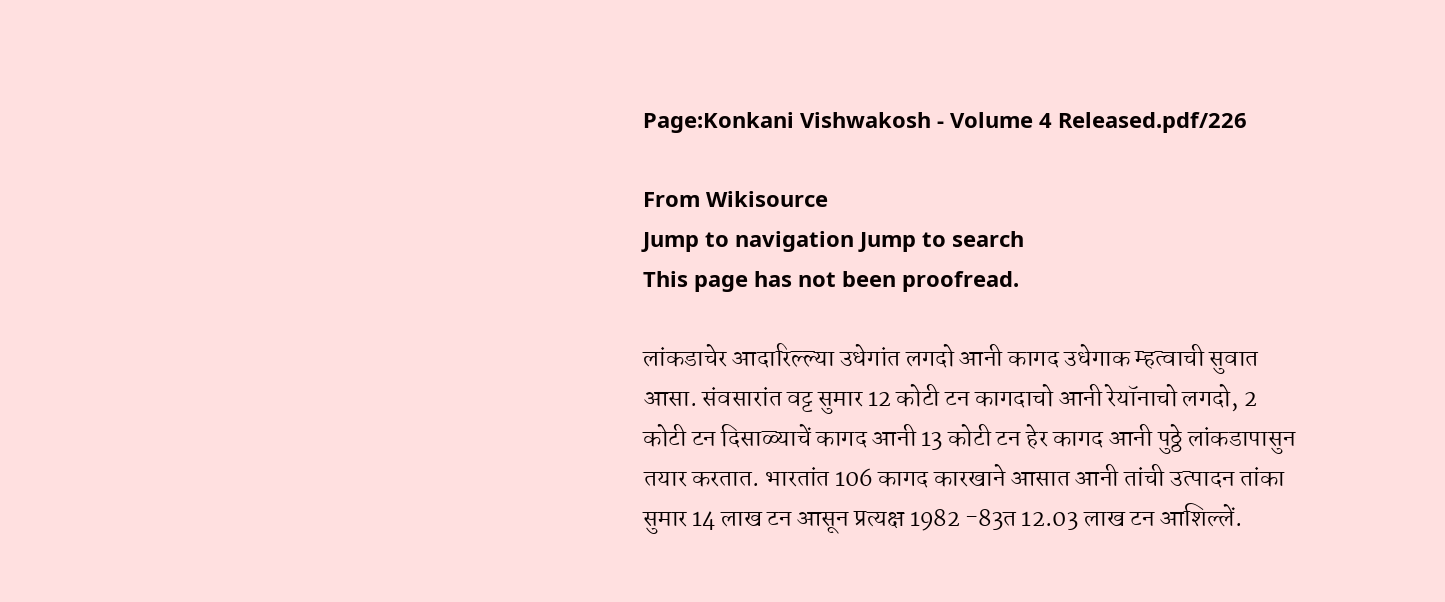Page:Konkani Vishwakosh - Volume 4 Released.pdf/226

From Wikisource
Jump to navigation Jump to search
This page has not been proofread.

लांकडाचेर आदारिल्ल्या उधेगांत लगदो आनी कागद उधेगाक म्हत्वाची सुवात आसा. संवसारांत वट्ट सुमार 12 कोटी टन कागदाचो आनी रेयॉनाचो लगदो, 2 कोटी टन दिसाळ्याचें कागद आनी 13 कोटी टन हेर कागद आनी पुठ्ठे लांकडापासुन तयार करतात. भारतांत 106 कागद कारखाने आसात आनी तांची उत्पादन तांका सुमार 14 लाख टन आसून प्रत्यक्ष 1982 -83त 12.03 लाख टन आशिल्लें.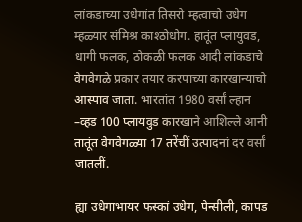लांकडाच्या उधेगांत तिसरो म्हत्वाचो उधेग म्हळ्यार संमिश्र काश्ठोधोग. हातूंत प्लायुवड, धागी फलक, ठोकळी फलक आदी लांकडाचे वेगवेगळे प्रकार तयार करपाच्या कारखान्याचो आस्पाव जाता. भारतांत 1980 वर्सां ल्हान –व्हड 100 प्लायवुड कारखाने आशिल्ले आनी तातूंत वेगवेगळ्या 17 तरेंचीं उत्पादनां दर वर्सां जातलीं.

ह्या उधेगाभायर फस्कां उधेग, पेन्सीली, कापड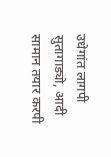उधेगांत लागपी सुतागाड्यो, आदी सामान तयार करपी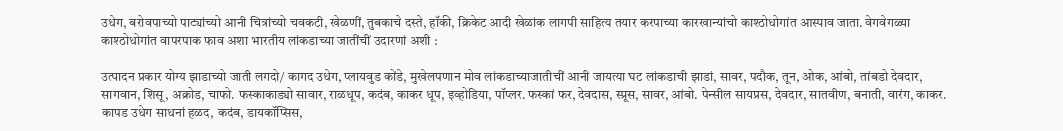उधेग, बरोवपाच्यो पाट्यांच्यो आनी चित्रांच्यो चवकटी, खेळणीं, तुबकाचे दस्ते, हॉकी, क्रिकेट आदी खेळांक लागपी साहित्य तयार करपाच्या कारखान्यांचो काश्ठोधोगांत आस्पाव जाता. वेगवेगळ्या काश्ठोधोगांत वापरपाक फाव अशा भारतीय लांकडाच्या जातींचीं उदारणां अशी :

उत्पादन प्रकार योग्य झाडाच्यो जाती लगदो/ कागद उधेग, प्लायवुड कोंडे, मुखेलपणान मोव लांकडाच्याजातीचीं आनी जायत्या घट लांकडाची झाडां, सावर, पदौक, तून, ओक, आंबो, तांबडो देवदार, सागवान, शिसू, अक्रोड, चाफो. फस्काकाड्यो सावार, राळधूप, कदंब, काकर धूप, इव्होडिया, पॉप्लर. फस्कां फर, देवदास, स्प्रूस, सावर, आंबो. पेन्सील सायप्रस, देवदार, सातवीण, बनाती, वारंग, काकर. कापड उधेग साधनां हळद, कदंब, डायकॉप्सिस,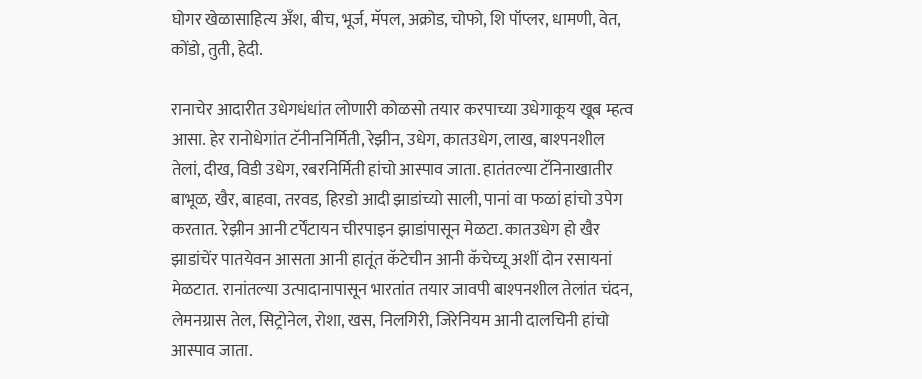घोगर खेळासाहित्य अँश, बीच, भूर्ज, मॅपल, अक्रोड, चोफो, शि पॉप्लर, धामणी, वेत, कोंडो, तुती, हेदी.

रानाचेर आदारीत उधेगधंधांत लोणारी कोळसो तयार करपाच्या उधेगाकूय खूब म्हत्व आसा. हेर रानोधेगांत टॅनीननिर्मिती, रेझीन, उधेग, कातउधेग, लाख, बाश्पनशील तेलां, दीख, विडी उधेग, रबरनिर्मिती हांचो आस्पाव जाता. हातंतल्या टॅनिनाखातीर बाभूळ, खैर, बाहवा, तरवड, हिरडो आदी झाडांच्यो साली, पानां वा फळां हांचो उपेग करतात. रेझीन आनी टर्पेंटायन चीरपाइन झाडांपासून मेळटा. कातउधेग हो खैर झाडांचेंर पातयेवन आसता आनी हातूंत कॅटेचीन आनी कॅचेच्यू अशीं दोन रसायनां मेळटात. रानांतल्या उत्पादानापासून भारतांत तयार जावपी बाश्पनशील तेलांत चंदन, लेमनग्रास तेल, सिट्रोनेल, रोशा, खस, निलगिरी, जिरेनियम आनी दालचिनी हांचो आस्पाव जाता.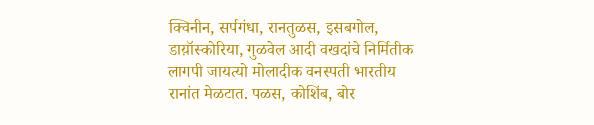क्विनीन, सर्पगंधा, रानतुळस, इसबगोल, डाय़ॉस्कोरिया, गुळवेल आदी वखदांचे निर्मितीक लागपी जायत्यो मोलादीक वनस्पती भारतीय रानांत मेळटात. पळस, कोशिंब, बोर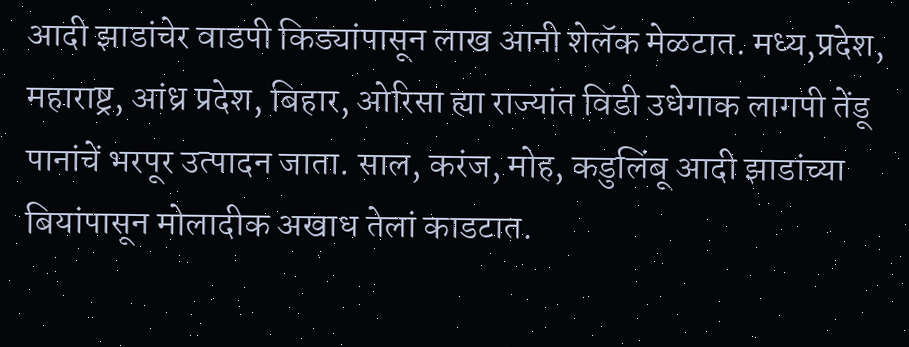आदी झाडांचेर वाडपी किड्यांपासून लाख आनी शेलॅक मेळटात. मध्य,प्रदेश, महाराष्ट्र, आंध्र प्रदेश, बिहार, ओरिसा ह्या राज्यांत विडी उधेगाक लागपी तेंडू पानांचें भरपूर उत्पादन जाता. साल, करंज, मोह, कडुलिंबू आदी झाडांच्या बियांपासून मोलादीक अखाध तेलां काडटात.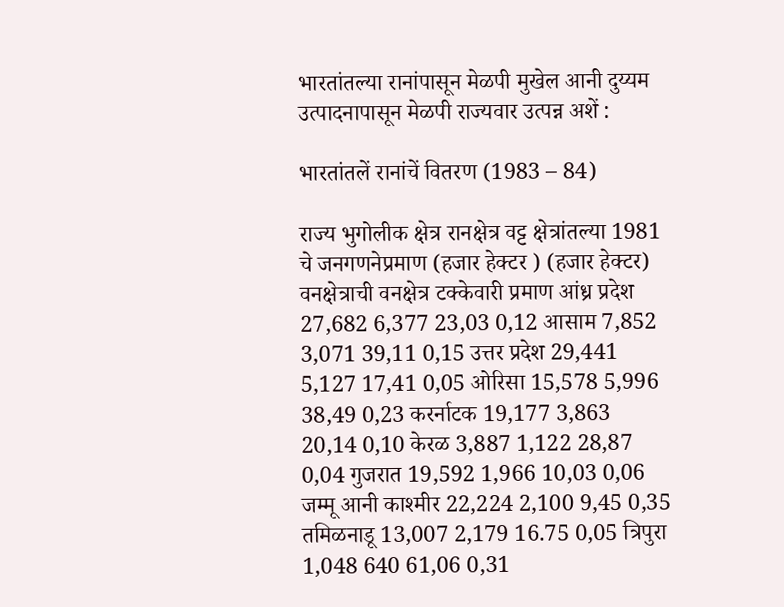भारतांतल्या रानांपासून मेळपी मुखेल आनी दुय्यम उत्पादनापासून मेळपी राज्यवार उत्पन्न अशें :

भारतांतलें रानांचें वितरण (1983 – 84)

राज्य भुगोलीक क्षेत्र रानक्षेत्र वट्ट क्षेत्रांतल्या 1981 चे जनगणनेप्रमाण (हजार हेक्टर ) (हजार हेक्टर) वनक्षेत्राची वनक्षेत्र टक्केवारी प्रमाण आंध्र प्रदेश 27,682 6,377 23,03 0,12 आसाम 7,852 3,071 39,11 0,15 उत्तर प्रदेश 29,441 5,127 17,41 0,05 ओरिसा 15,578 5,996 38,49 0,23 करर्नाटक 19,177 3,863 20,14 0,10 केरळ 3,887 1,122 28,87 0,04 गुजरात 19,592 1,966 10,03 0,06 जम्मू आनी काश्मीर 22,224 2,100 9,45 0,35 तमिळनाडू 13,007 2,179 16.75 0,05 त्रिपुरा 1,048 640 61,06 0,31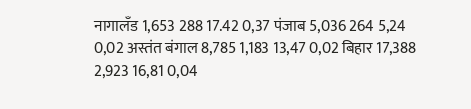नागालँड 1,653 288 17.42 0,37 पंजाब 5,036 264 5,24 0,02 अस्तंत बंगाल 8,785 1,183 13,47 0,02 बिहार 17,388 2,923 16,81 0,04